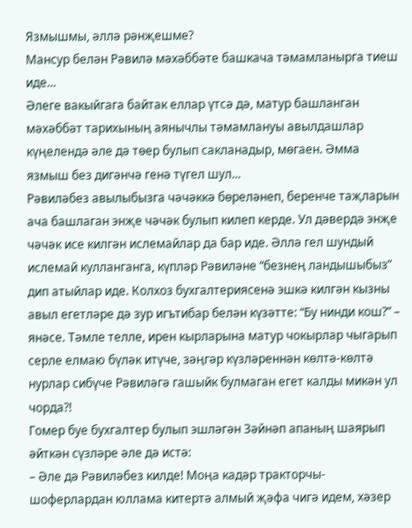Язмышмы, әллә рәнҗешме?
Мансур белән Рәвилә мәхәббәте башкача тәмамланырга тиеш иде...
Әлеге вакыйгага байтак еллар үтсә дә, матур башланган мәхәббәт тарихының аянычлы тәмамлануы авылдашлар күңелендә әле дә төер булып сакланадыр, мөгаен. Әмма язмыш без дигәнчә генә түгел шул...
Рәвиләбез авылыбызга чәчәккә бөреләнеп, беренче таҗларын ача башлаган энҗе чәчәк булып килеп керде. Ул дәвердә энҗе чәчәк исе килгән ислемайлар да бар иде. Әллә гел шундый ислемай кулланганга, күпләр Рәвиләне “безнең ландышыбыз” дип атыйлар иде. Колхоз бухгалтериясенә эшкә килгән кызны авыл егетләре дә зур игътибар белән күзәтте: “Бу нинди кош?” – янәсе. Тәмле телле, ирен кырларына матур чокырлар чыгарып серле елмаю бүләк итүче, зәңгәр күзләреннән көлтә-көлтә нурлар сибүче Рәвиләгә гашыйк булмаган егет калды микән ул чорда?!
Гомер буе бухгалтер булып эшләгән Зәйнәп апаның шаярып әйткән сүзләре әле дә истә:
– Әле дә Рәвиләбез килде! Моңа кадәр тракторчы-шоферлардан юллама китертә алмый җәфа чигә идем, хәзер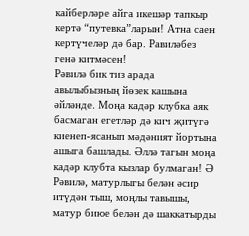кайберләре айга икешәр тапкыр кертә “путевка”ларын! Атна саен кертүчеләр дә бар. Равиләбез генә китмәсен!
Рәвилә бик тиз арада авылыбызның йөзек кашына әйләнде. Моңа кадәр клубка аяк басмаган егетләр дә кич җитүгә киенеп-ясанып мәдәният йортына ашыга башлады. Әллә тагын моңа кадәр клубта кызлар булмаган! Ә Рәвилә, матурлыгы белән әсир итүдән тыш, моңлы тавышы, матур биюе белән дә шаккатырды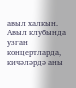авыл халкын. Авыл клубында узган концертларда, кичәләрдә аны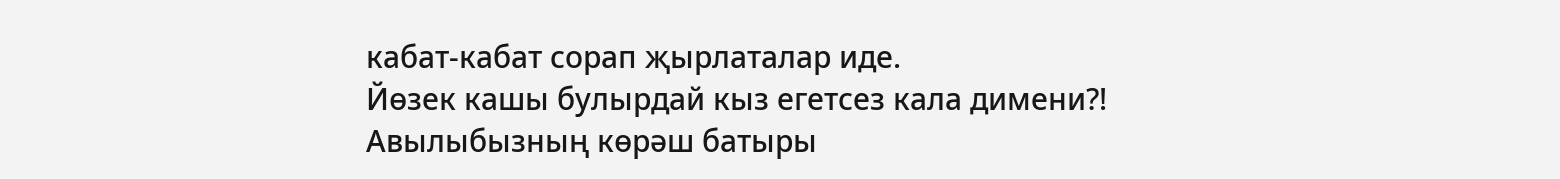кабат-кабат сорап җырлаталар иде.
Йөзек кашы булырдай кыз егетсез кала димени?! Авылыбызның көрәш батыры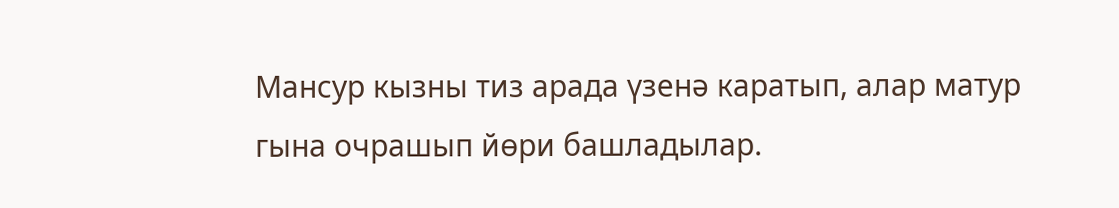Мансур кызны тиз арада үзенә каратып, алар матур гына очрашып йөри башладылар.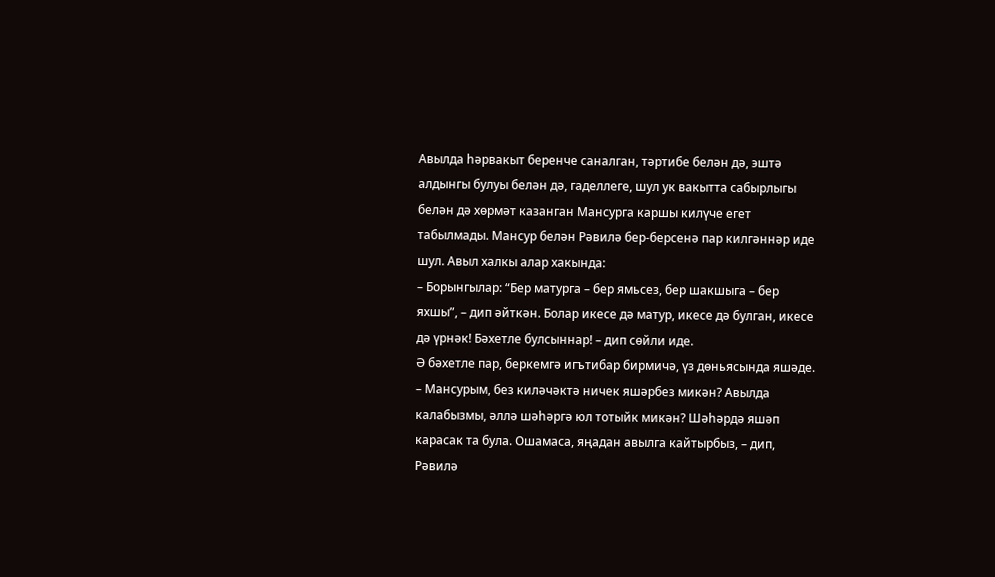Авылда һәрвакыт беренче саналган, тәртибе белән дә, эштә алдынгы булуы белән дә, гаделлеге, шул ук вакытта сабырлыгы белән дә хөрмәт казанган Мансурга каршы килүче егет табылмады. Мансур белән Рәвилә бер-берсенә пар килгәннәр иде шул. Авыл халкы алар хакында:
– Борынгылар: “Бер матурга – бер ямьсез, бер шакшыга – бер яхшы”, – дип әйткән. Болар икесе дә матур, икесе дә булган, икесе дә үрнәк! Бәхетле булсыннар! – дип сөйли иде.
Ә бәхетле пар, беркемгә игътибар бирмичә, үз дөньясында яшәде.
– Мансурым, без киләчәктә ничек яшәрбез микән? Авылда калабызмы, әллә шәһәргә юл тотыйк микән? Шәһәрдә яшәп карасак та була. Ошамаса, яңадан авылга кайтырбыз, – дип, Рәвилә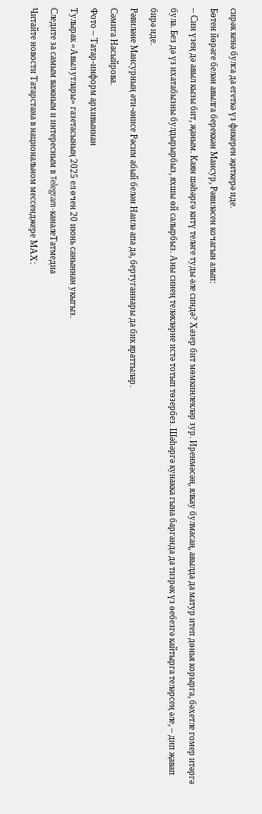сирәк кенә булса да егеткә үз фикерен җиткерә иде.
Бөтен йөрәге белән авылга береккән Мансур, Рәвиләсен кочагын алып:
– Син үзең дә авыл кызы бит, җаным. Каян шәһәргә китү теләге туды әле синдә? Хәзер бит мөмкинлекләр зур. Иренмәсәң, ялкау булмасаң, авылда да матур итеп дөнья корырга, бәхетле гомер итәргә була. Без дә үз ихатабызны булдырырбыз, яхшы өй салырбыз. Аны синең теләкләрне истә тотып төзербез. Шәһәргә кунакка гына барганда да тизрәк үз өебезгә кайтырга теләрсең әле, – дип җавап бирә иде.
Рәвиләне Мансурның әти-әнисе Рәсим абый белән Наилә апа да, бертуганнары да бик яраттылар.
Сәмига Насыйрова.
Фото – Татар-информ архивыннан
Тулырак «Авыл утлары» газетасының 2025 ел өчен 20 июнь саныннан укыгыз.
Следите за самым важным и интересным в Telegram-каналеТатмедиа
Читайте новости Татарстана в национальном мессенджере MАХ: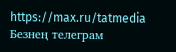https://max.ru/tatmedia
Безнең телеграм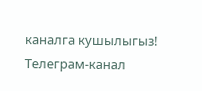каналга кушылыгыз! Телеграм-канал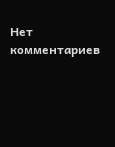Нет комментариев